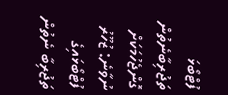ފުޓްބޯޅަ ތަޖުރިބާނެތުން ގޮންޖެހުމަކަށް ނުވާނެ: ޒުހޫރު
ފުޓްބޯޅައިގެ ތަޖުރިބާ ނެތުން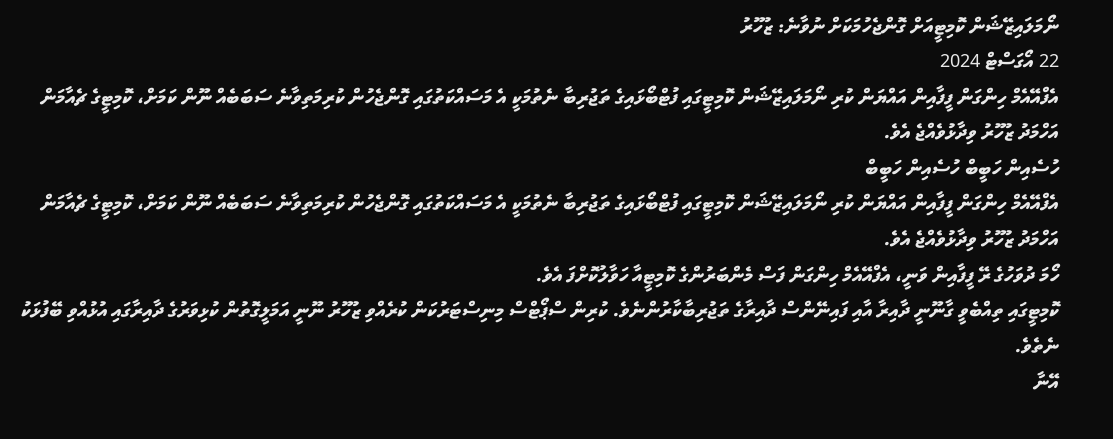ނޯމަލައިޒޭޝަން ކޮމިޓީއަށް ގޮންޖެހުމަކަށް ނުވާނެ: ޒުހޫރު
22 އޯގަސްޓް 2024
އެފްއޭއެމް ހިންގަން ފީފާއިން އައްޔަން ކުރި ނޯމަލައިޒޭޝަން ކޮމިޓީގައި ފުޓްބޯޅައިގެ ތަޖުރިބާ ނެތުމަކީ އެ މަސައްކަތުގައި ގޮންޖެހުން ކުރިމަތިވާނެ ސަބަބެއް ނޫން ކަމަށް، ކޮމިޓީގެ ޗެއާމަން އަހްމަދު ޒުހޫރު ވިދާޅުވެއްޖެ އެވެ.
ހުސެއިން ހަބީބް ހުސެއިން ހަބީބް
އެފްއޭއެމް ހިންގަން ފީފާއިން އައްޔަން ކުރި ނޯމަލައިޒޭޝަން ކޮމިޓީގައި ފުޓްބޯޅައިގެ ތަޖުރިބާ ނެތުމަކީ އެ މަސައްކަތުގައި ގޮންޖެހުން ކުރިމަތިވާނެ ސަބަބެއް ނޫން ކަމަށް، ކޮމިޓީގެ ޗެއާމަން އަހްމަދު ޒުހޫރު ވިދާޅުވެއްޖެ އެވެ.
ހޯމަ ދުވަހުގެ ރޭ ފީފާއިން ވަނީ، އެފްއޭއެމް ހިންގަން ފަސް މެންބަރުންގެ ކޮމިޓީއާ ހަވާލުކޮށްފަ އެވެ.
ކޮމިޓީގައި ތިއްބެވީ ގާނޫނީ ދާއިރާ އާއި ފައިނޭންސް ދާއިރާގެ ތަޖުރިބާކާރުންނެވެ. ކުރިން ސްޕޯޓްސް މިނިސްޓަރުކަން ކުރެއްވި ޒުހޫރު ނޫނީ އަމަލީގޮތުން ކުޅިވަރުގެ ދާއިރާގައި އުޅުއްވި ބޭފުޅަކު ނެތެވެ.
އޭނާ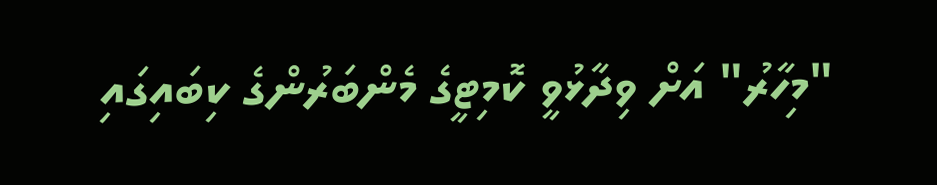"މިހާރު" އަށް ވިދާޅުވީ ކޮމިޓީގެ މެންބަރުންގެ ކިބައިގައި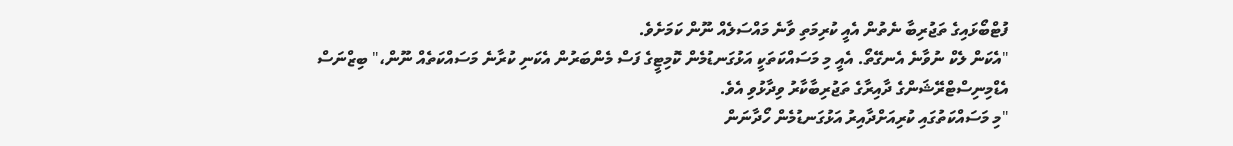ފުޓްބޯޅައިގެ ތަޖުރިބާ ނެތުން އެއީ ކުރިމަތި ވާނެ މައްސަލެއް ނޫން ކަމަށެވެ.
"އެކަން ލެކް ނުވާނެ އެނގޭތޯ. އެއީ މި މަސައްކަތަކީ އަޅުގަނޑުމެން ކޮމިޓީގެ ފަސް މެންބަރުން އެކަނި ކުރާނެ މަސައްކަތެއް ނޫން،" ބިޒްނަސް އެޑްމިނިސްޓްރޭޝަންގެ ދާއިރާގެ ތަޖުރިބާކާރު ވިދާޅުވި އެވެ.
"މި މަސައްކަތުގައި ކުރިއަށްދާއިރު އަޅުގަނޑުމެން ހޯދާނަން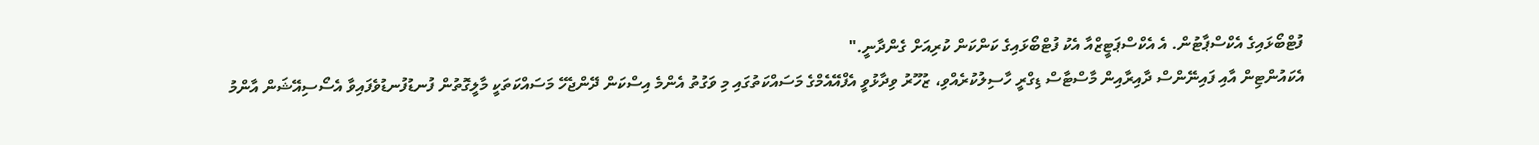ފުޓްބޯޅައިގެ އެކްސްޕާޓުން. އެ އެކްސްޕަޓީޒްއާ އެކު ފުޓްބޯޅައިގެ ކަންކަން ކުރިއަށް ގެންދާނީ."
އެކައުންޓިން އާއި ފައިނޭންސް ދާއިރާއިން މާސްޓާސް ޑިގްރީ ހާސިލުކުރެއްވި، ޒުހޫރު ވިދާޅުވީ އެފްއޭއެމްގެ މަސައްކަތުގައި މި ވަގުތު އެންމެ އިސްކަން ދޭންޖެހޭ މަސައްކަތަކީ މާލީގޮތުން ފުނޑުފުނޑުވެފައިވާ އެސޯސިއޭޝަން އާންމު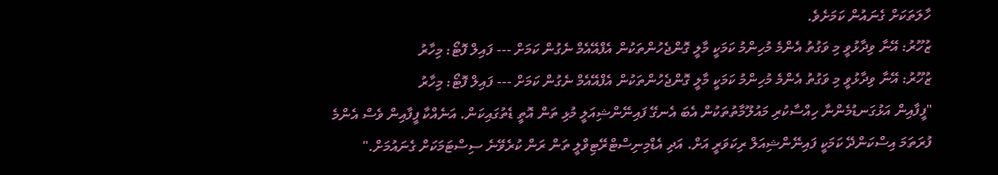ހާލަތަކަށް ގެނައުން ކަމަށެވެ.
ޒުހޫރު: އޭނާ ވިދާޅުވީ މި ވަގުތު އެންމެ މުހިންމު ކަމަކީ މާލީ ގޮންޖެހުންތަކުން އެފްއޭއެމް ނެގުން ކަމަށް --- ފައިލް ފޮޓޯ: މިހާރު
ޒުހޫރު: އޭނާ ވިދާޅުވީ މި ވަގުތު އެންމެ މުހިންމު ކަމަކީ މާލީ ގޮންޖެހުންތަކުން އެފްއޭއެމް ނެގުން ކަމަށް --- ފައިލް ފޮޓޯ: މިހާރު
"ފީފާއިން އަޅުގަނޑުމެންނާ ހިއްސާކުރި މައުލޫމާތުތަކުން އެބަ އެނގޭ ފައިނޭންޝިއަލީ މުޅި ތަން އޮތީ ޑެތުގައިކަން. އަނެއްކާ ފީފާއިން ވެސް އެންމެ ފުރަތަމަ އިސްކަންދޭ ކަމަކީ ފައިނޭންޝިއަލް ރިކަވަރީ އަށް. އަދި އެޑްމިނިސްޓްރޭޓިވްލީ ތަން ރަން ކުރެވޭނެ ސިސްޓަމަކަށް ގެނައުމަށް."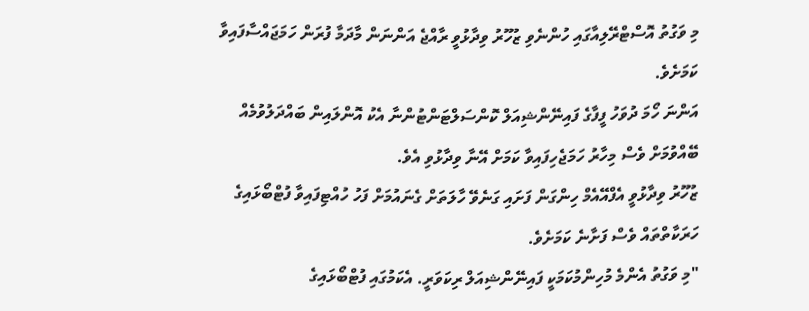މި ވަގުތު އޮސްޓްރޭލިއާގައި ހުންނެވި ޒުހޫރު ވިދާޅުވީ ރާއްޖެ އަންނަން މާދަމާ ފުރަން ހަމަޖައްސާފައިވާ ކަމަށެވެ.
އަންނަ ހޯމަ ދުވަހު ފީފާގެ ފައިނޭންޝިއަލް ކޮންސަލްޓަންޓުންނާ އެކު އޮންލައިން ބައްދަލުވުމެއް ބޭއްވުމަށް ވެސް މިހާރު ހަމަޖެހިފައިވާ ކަމަށް އޭނާ ވިދާޅުވި އެވެ.
ޒުހޫރު ވިދާޅުވީ އެފްއޭއެމް ހިންގަން ފަށައި ގަނެވޭ ހާލަތަށް ގެނައުމަށް ފަހު ހުއްޓިފައިވާ ފުޓްބޯޅައިގެ ހަރަކާތްތައް ވެސް ފަށާނެ ކަމަށެވެ.
"މި ވަގުތު އެންމެ މުހިންމުކަމަކީ ފައިނޭންޝިއަލް ރިކަވަރީ. އެކަމުގައި ފުޓްބޯޅައިގެ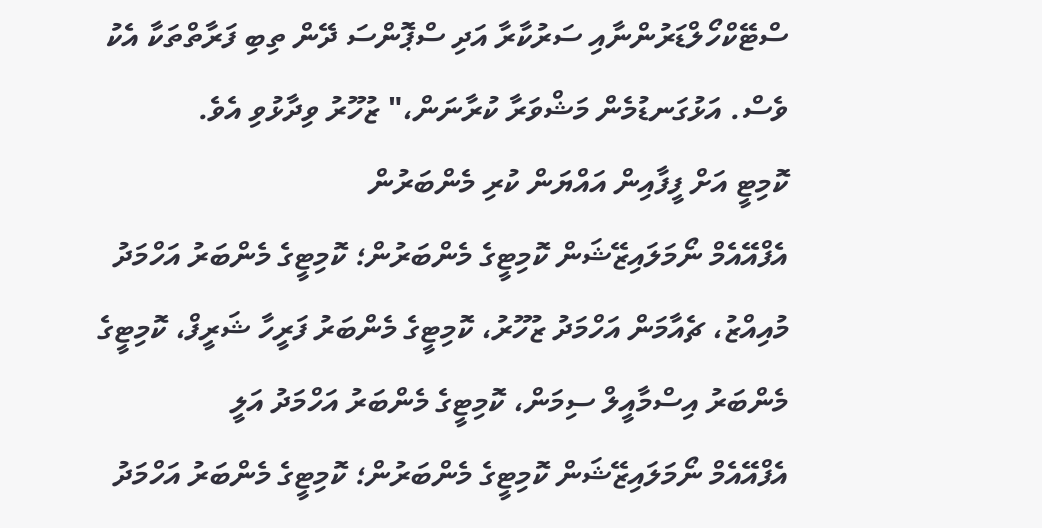ސްޓޭކްހޯލްޑަރުންނާއި ސަރުކާރާ އަދި ސްޕޮންސަ ދޭން ތިބި ފަރާތްތަކާ އެކު ވެސް. އަޅުގަނޑުމެން މަޝްވަރާ ކުރާނަން،" ޒުހޫރު ވިދާޅުވި އެވެ.
ކޮމިޓީ އަށް ފީފާއިން އައްޔަން ކުރި މެންބަރުން
އެފްއޭއެމް ނޯމަލައިޒޭޝަން ކޮމިޓީގެ މެންބަރުން؛ ކޮމިޓީގެ މެންބަރު އަހްމަދު މުއިއްޒު، ޗެއާމަން އަހްމަދު ޒުހޫރު، ކޮމިޓީގެ މެންބަރު ފަރީހާ ޝަރީފް، ކޮމިޓީގެ މެންބަރު އިސްމާއީލް ސިމަން، ކޮމިޓީގެ މެންބަރު އަހްމަދު އަލީ
އެފްއޭއެމް ނޯމަލައިޒޭޝަން ކޮމިޓީގެ މެންބަރުން؛ ކޮމިޓީގެ މެންބަރު އަހްމަދު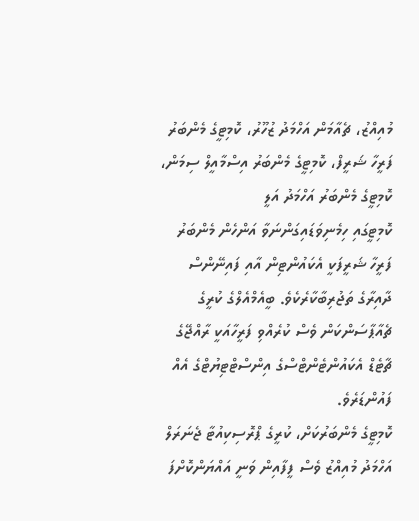މުއިއްޒު، ޗެއާމަން އަހްމަދު ޒުހޫރު، ކޮމިޓީގެ މެންބަރު ފަރީހާ ޝަރީފް، ކޮމިޓީގެ މެންބަރު އިސްމާއީލް ސިމަން، ކޮމިޓީގެ މެންބަރު އަހްމަދު އަލީ
ކޮމިޓީގައި ހިމެނިވަޑައިގަންނަވާ އަންހެން މެންބަރު ފަރީހާ ޝަރީފަކީ އެކައުންޓިން އާއި ފައިނޭންސް ދާއިރާގެ ތަޖުރިބާކާރެކެވެ. ބީއެމްއެލްގެ ކުރީގެ ޗެއާޕާސަންކަން ވެސް ކުރެއްވި ފަރީހާއަކީ ރާއްޖޭގެ ޗާޓެޑް އެކައުންޓެންޓްސްގެ އިންސްޓްޓިޔުޓްގެ އެއް ފައުންޑަރެވެ.
ކޮމިޓީގެ މެންބަރުކަށް، ކުރީގެ ޕްރޮސިކިއުޓާ ޖެނަރަލް އަހްމަދު މުއިއްޒު ވެސް ފީފާއިން ވަނީ އައްޔަންކޮށްފަ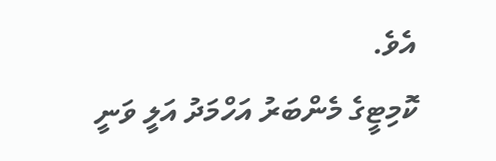އެވެ.
ކޮމިޓީގެ މެންބަރު އަހްމަދު އަލީ ވަނީ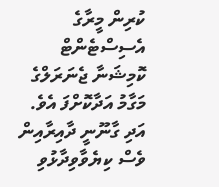ކުރިން މީރާގެ އެސިސްޓެންޓް ކޮމިޝަނާ ޖެނަރަލްގެ މަގާމު އަދާކޮށްފަ އެވެ. އަދި ގާނޫނީ ދާއިރާއިން ވެސް ކިޔެވާވިދާޅުވި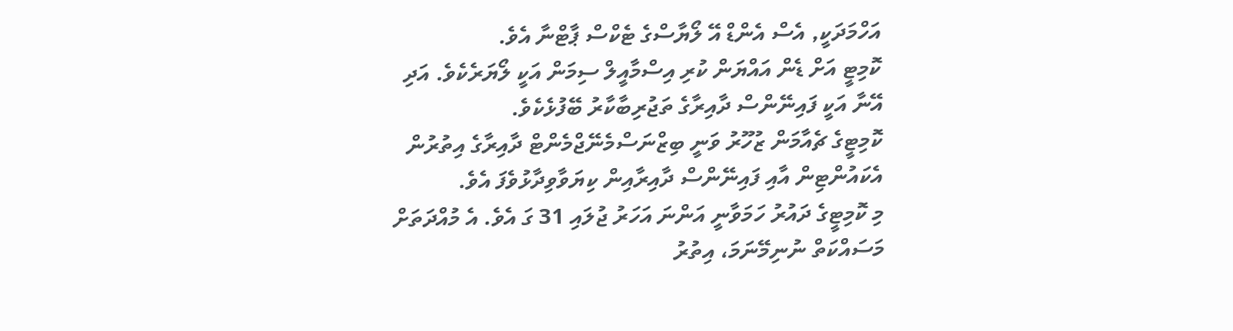އަހްމަދަކީ, އެސް އެންޑް އޭ ލޯޔާސްގެ ޓެކްސް ޕާޓްނާ އެވެ.
ކޮމިޓީ އަށް ޑެން އައްޔަން ކުރި އިސްމާއީލް ސިމަން އަކީ ލޯޔަރެކެވެ. އަދި އޭނާ އަކީ ފައިނޭންސް ދާއިރާގެ ތަޖުރިބާކާރު ބޭފުޅެކެވެ.
ކޮމިޓީގެ ޗެއާމަން ޒުހޫރު ވަނީ ބިޒްނަސްމެނޭޖްމެންޓް ދާއިރާގެ އިތުރުން އެކައުންޓިން އާއި ފައިނޭންސް ދާއިރާއިން ކިޔަވާވިދާޅުވެފަ އެވެ.
މި ކޮމިޓީގެ ދައުރު ހަމަވާނީ އަންނަ އަހަރު ޖުލައި 31 ގަ އެވެ. އެ މުއްދަތަށް މަސައްކަތް ނުނިމޭނަމަ، އިތުރު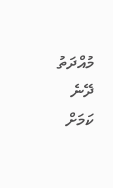މުއްދަތު ދޭނެ ކަމަށް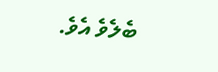ބެލެވެ އެވެ.